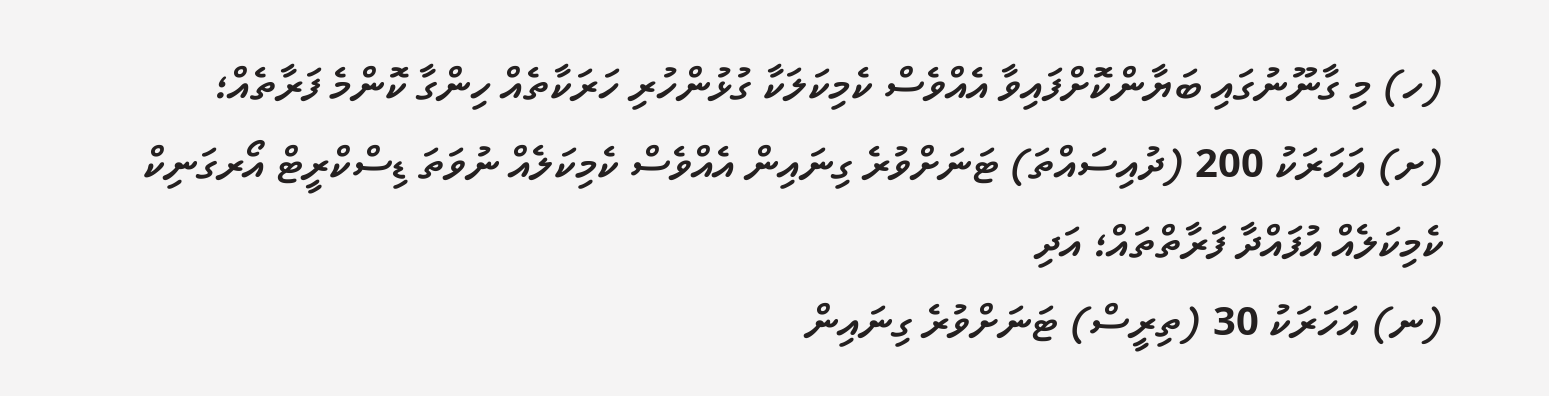(ހ) މި ގާނޫނުގައި ބަޔާންކޮށްފައިވާ އެއްވެސް ކެމިކަލަކާ ގުޅުންހުރި ހަރަކާތެއް ހިންގާ ކޮންމެ ފަރާތެއް؛
(ށ) އަހަރަކު 200 (ދުއިސައްތަ) ޓަނަށްވުރެ ގިނައިން އެއްވެސް ކެމިކަލެއް ނުވަތަ ޑިސްކްރީޓް އޯރގަނިކް ކެމިކަލެއް އުފައްދާ ފަރާތްތައް؛ އަދި
(ނ) އަހަރަކު 30 (ތިރީސް) ޓަނަށްވުރެ ގިނައިން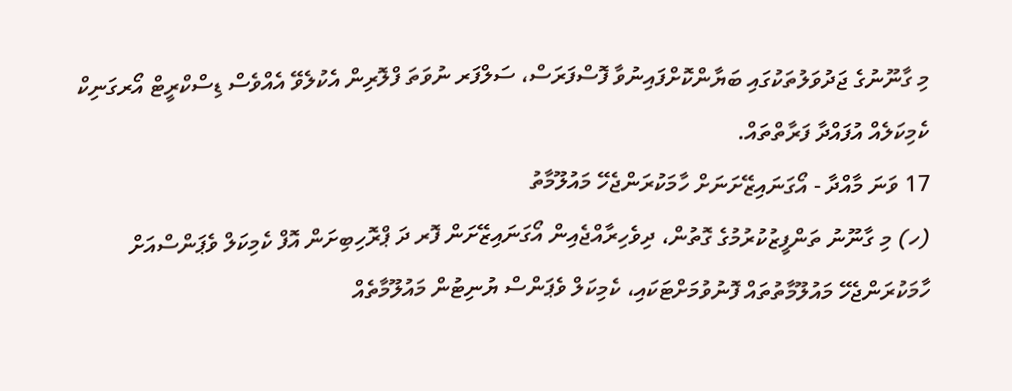މި ގާނޫނުގެ ޖަދުވަލުތަކުގައި ބަޔާންކޮށްފައިނުވާ ފޮސްފަރަސް، ސަލްފަރ ނުވަތަ ފްލޮރިން އެކުލެވޭ އެއްވެސް ޑިސްކްރީޓް އޯރގަނިކް ކެމިކަލެއް އުފައްދާ ފަރާތްތައް.
17 ވަނަ މާއްދާ - އޯގަނައިޒޭށަނަށް ހާމަކުރަންޖެހޭ މައުލޫމާތު
(ހ) މި ގާނޫނު ތަންފީޒުކުރުމުގެ ގޮތުން، ދިވެހިރާއްޖެއިން އޯގަނައިޒޭށަން ފޮރ ދަ ޕްރޮހިބިށަން އޮފް ކެމިކަލް ވެޕަންސްއަށް ހާމަކުރަންޖެހޭ މައުލޫމާތުތައް ފޮނުވުމަށްޓަކައި، ކެމިކަލް ވެޕަންސް ޔުނިޓުން މައުލޫމާތެއް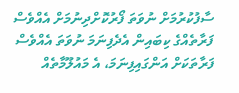ސާފުކުރުމަށް ނުވަތަ ފޯރުކޮށްދިނުމަށް އެއްވެސް ފަރާތެއްގެ ކިބައިން އެދެފިނަމަ ނުވަތަ އެއްވެސް ފަރާތަކަށް އަންގައިފިނަމަ، އެ މައުލޫމާތެއް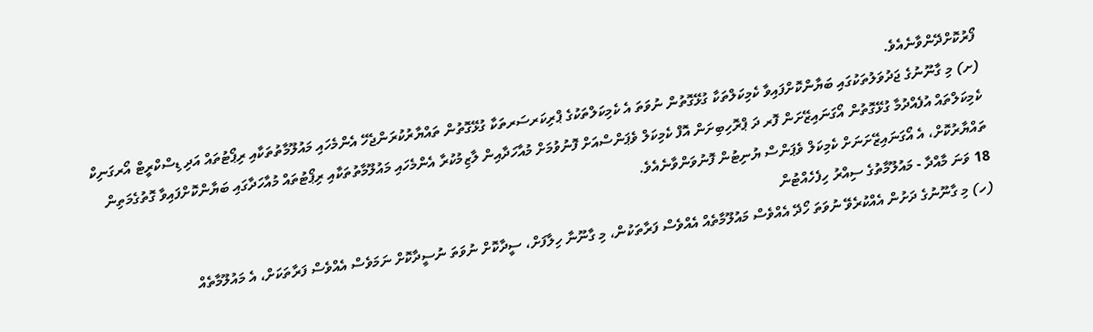ފޯރުކޮށްދޭންވާނެއެވެ.
(ށ) މި ގާނޫނުގެ ޖަދުވަލުތަކުގައި ބަޔާންކޮށްފައިވާ ކެމިކަލްތަކާ ގުޅޭގޮތުން ނުވަތަ އެ ކެމިކަލްތަކުގެ ޕްރިކަރސަރތަކާ ގުޅޭގޮތުން ތައްޔާރުކުރަންޖެހޭ އެންމެހައި މައުލޫމާތުތަކާއި ރިޕޯޓުތައް އަދި ޑިސްކްރީޓް އޯރގަނިކް ކެމިކަލްތައް އުފެއްދުމާ ގުޅޭގޮތުން އޯގަނައިޒޭށަން ފޮރ ދަ ޕްރޮހިބިށަން އޮފް ކެމިކަލް ވެޕަންސްއަށް ފޮނުވުމަށް މުއާހަދާއިން ލާޒިމުކުރާ އެންމެހައި މައުލޫމާތުތަކާއި ރިޕޯޓުތައް މުއާހަދާގައި ބަޔާންކޮށްފައިވާ ގޮތުގެމަތިން ތައްޔާރުކޮށް، އެ އޯގަނައިޒޭށަނަށް ކެމިކަލް ވެޕަންސް ޔުނިޓުން ފޮނުވަންވާނެއެވެ.
18 ވަނަ މާއްދާ - މައުލޫމާތުގެ ސިއްރު ހިފެހެއްޓުން
(ހ) މި ގާނޫނުގެ ދަށުން އެއްކުރެވޭ ނުވަތަ ހޯދޭ އެއްވެސް މައުލޫމާތެއް އެއްވެސް ފަރާތަކުން، މި ގާނޫނާ ހިލާފަށް، ސީދާކޮށް ނުވަތަ ނުސީދާކޮށް ނަމަވެސް އެއްވެސް ފަރާތަކަށް، އެ މައުލޫމާތެއް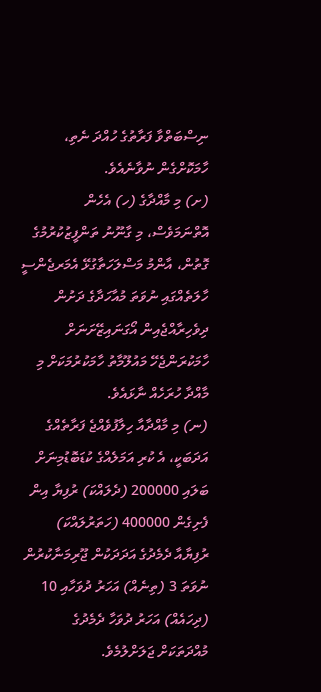ނިސްބަތްވާ ފަރާތުގެ ހުއްދަ ނެތި، ހާމަކޮށްގެން ނުވާނެއެވެ.
(ށ) މި މާއްދާގެ (ހ) އެހެން އޮތްނަމަވެސް، މި ގާނޫނު ތަންފީޒުކުރުމުގެ ގޮތުން، އާންމު މަސްލަހަތާގުޅޭ އެމަރޖެންސީ ހާލަތެއްގައި ނުވަތަ މުއާހަދާގެ ދަށުން ދިވެހިރާއްޖެއިން އޯގަނައިޒޭށަނަށް ހާމަކުރަންޖެހޭ މައުލޫމާތު ހާމަކުރުމަކަށް މި މާއްދާ ހުރަހެއް ނާޅައެވެ.
(ނ) މި މާއްދާއާ ހިލާފުވެއްޖެ ފަރާތެއްގެ އަދަބަކީ، އެ ކުރި އަމަލެއްގެ ކުޑަބޮޑުމިނަށް ބަލައި 200000 (ދެލައްކަ) ރުފިޔާ އިން ފެށިގެން 400000 (ހަތަރުލައްކަ) ރުފިޔާއާ ދެމެދުގެ އަދަދަކުން ޖޫރިމަނާކުރުން ނުވަތަ 3 (ތިނެއް) އަހަރު ދުވަހާއި 10 (ދިހައެއް) އަހަރު ދުވަހާ ދެމެދުގެ މުއްދަތަކަށް ޖަލަށްލުމެވެ.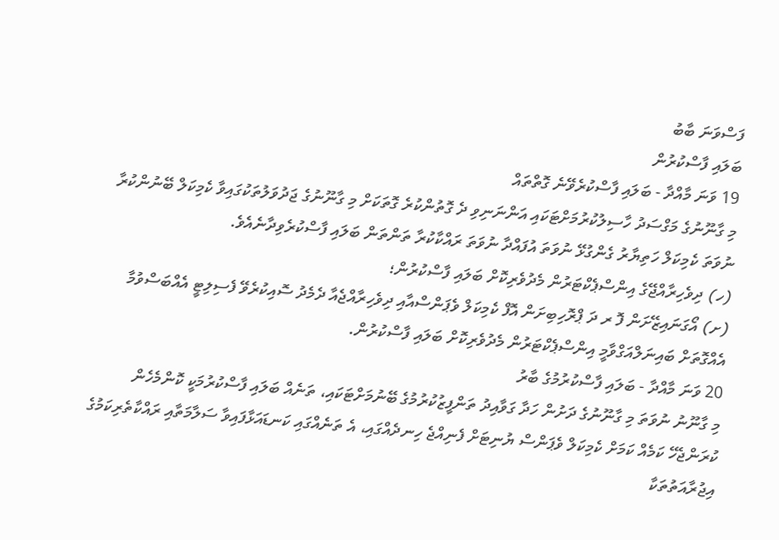ފަސްވަނަ ބާބު
ބަލައި ފާސްކުރުން
19 ވަނަ މާއްދާ - ބަލައި ފާސްކުރެވޭނެ ގޮތްތައް
މި ގާނޫނުގެ މަގްސަދު ހާސިލުކުރުމަށްޓަކައި އަންނަނިވި ދެ ގޮތުންކުރެ ގޮތަކަށް މި ގާނޫނުގެ ޖަދުވަލުތަކުގައިވާ ކެމިކަލް ބޭނުންކުރާ ނުވަތަ ކެމިކަލް ހަތިޔާރު ގެންގުޅޭ ނުވަތަ އުފައްދާ ނުވަތަ ރައްކާކުރާ ތަންތަން ބަލައި ފާސްކުރެވިދާނެއެވެ.
(ހ) ދިވެހިރާއްޖޭގެ އިންސްޕެކްޓަރުން މެދުވެރިކޮށް ބަލައި ފާސްކުރުން؛
(ށ) އޯގަނައިޒޭށަން ފޮ ރ ދަ ޕްރޮހިބިށަން އޮފް ކެމިކަލް ވެޕަންސްއާއި ދިވެހިރާއްޖެއާ ދެމެދު ސޮއިކުރެވޭ ފެސިލިޓީ އެއްބަސްވުމާ އެއްގޮތަށް ބައިނަލްއަގްވާމީ އިންސްޕެކްޓަރުން މެދުވެރިކޮށް ބަލައި ފާސްކުރުން.
20 ވަނަ މާއްދާ - ބަލައި ފާސްކުރުމުގެ ބާރު
މި ގާނޫނު ނުވަތަ މި ގާނޫނުގެ ދަށުން ހަދާ ގަވާއިދު ތަންފީޒުކުރުމުގެ ބޭނުމަށްޓަކައި، ތަނެއް ބަލައި ފާސްކުރުމަކީ ކޮންމެހެން ކުރަންޖެހޭ ކަމެއް ކަމަށް ކެމިކަލް ވެޕަންސް ޔުނިޓަށް ފެނިއްޖެ ހިނދެއްގައި، އެ ތަނެއްގައި ކަނޑައަޅާފައިވާ ސަލާމަތާއި ރައްކާތެރިކަމުގެ އިޖުރާއަތުތަކާ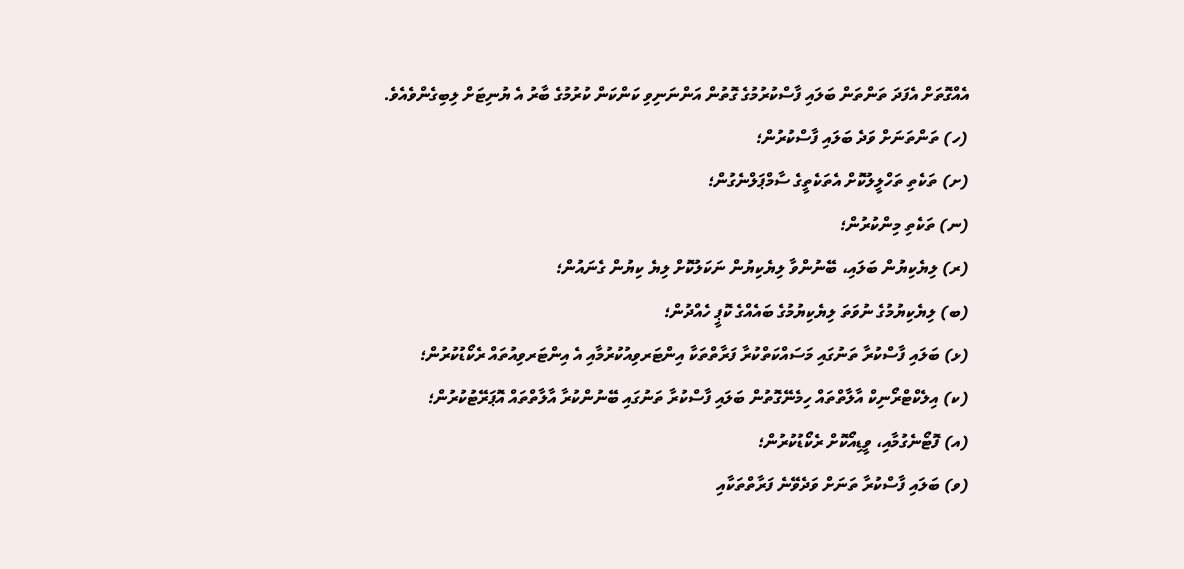އެއްގޮތަށް އެފަދަ ތަންތަން ބަލައި ފާސްކުރުމުގެ ގޮތުން އަންނަނިވި ކަންކަން ކުރުމުގެ ބާރު އެ ޔުނިޓަށް ލިބިގެންވެއެވެ.
(ހ) ތަންތަނަށް ވަދެ ބަލައި ފާސްކުރުން؛
(ށ) ތަކެތި ތަހްލީލުކޮށް އެތަކެތީގެ ސާމްޕަލްނެގުން؛
(ނ) ތަކެތި މިންކުރުން؛
(ރ) ލިޔެކިޔުން ބަލައި، ބޭނުންވާ ލިޔެކިޔުން ނަކަލުކޮށް ލިޔެ ކިޔުން ގެނައުން؛
(ބ) ލިޔެކިޔުމުގެ ނުވަތަ ލިޔެކިޔުމުގެ ބައެއްގެ ކޮޕީ ހެއްދުން؛
(ޅ) ބަލައި ފާސްކުރާ ތަނުގައި މަސައްކަތްކުރާ ފަރާތްތަކާ އިންޓަރވިއުކުރުމާއި އެ އިންޓަރވިއުތައް ރެކޯޑުކުރުން؛
(ކ) އިލެކްޓްރޯނިކް އާލާތްތައް ހިމެނޭގޮތުން ބަލައި ފާސްކުރާ ތަނުގައި ބޭނުންކުރާ އާލާތްތައް އޮޕަރޭޓުކުރުން؛
(އ) ފޮޓޯނެގުމާއި، ވީޑިއޯކޮށް ރެކޯޑުކުރުން؛
(ވ) ބަލައި ފާސްކުރާ ތަނަށް ވަދެވޭނެ ފަރާތްތަކާއި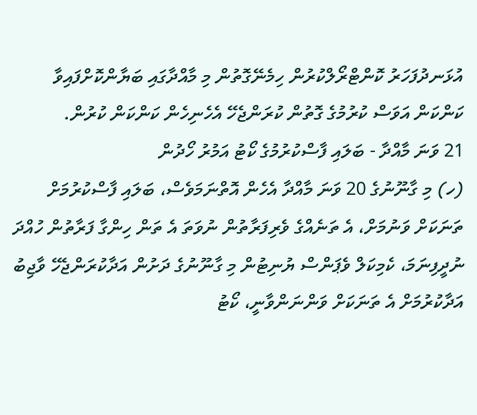އުޅަނދުފަހަރު ކޮންޓްރޯލްކުރުން ހިމެނޭގޮތުން މި މާއްދާގައި ބަޔާންކޮށްފައިވާ ކަންކަން އަވަސް ކުރުމުގެ ގޮތުން ކުރަންޖެހޭ އެހެނިހެން ކަންކަން ކުރުން.
21 ވަނަ މާއްދާ - ބަލައި ފާސްކުރުމުގެ ކޯޓު އަމުރު ހޯދުން
(ހ) މި ގާނޫނުގެ 20 ވަނަ މާއްދާ އެހެން އޮތްނަމަވެސް، ބަލައި ފާސްކުރުމަށް ތަނަކަށް ވަނުމަށް، އެ ތަނެއްގެ ވެރިފަރާތުން ނުވަތަ އެ ތަން ހިންގާ ފަރާތުން ހުއްދަ ނުދީފިނަމަ، ކެމިކަލް ވެޕަންސް ޔުނިޓުން މި ގާނޫނުގެ ދަށުން އަދާކުރަންޖެހޭ ވާޖިބު އަދާކުރުމަށް އެ ތަނަކަށް ވަންނަންވާނީ، ކޯޓު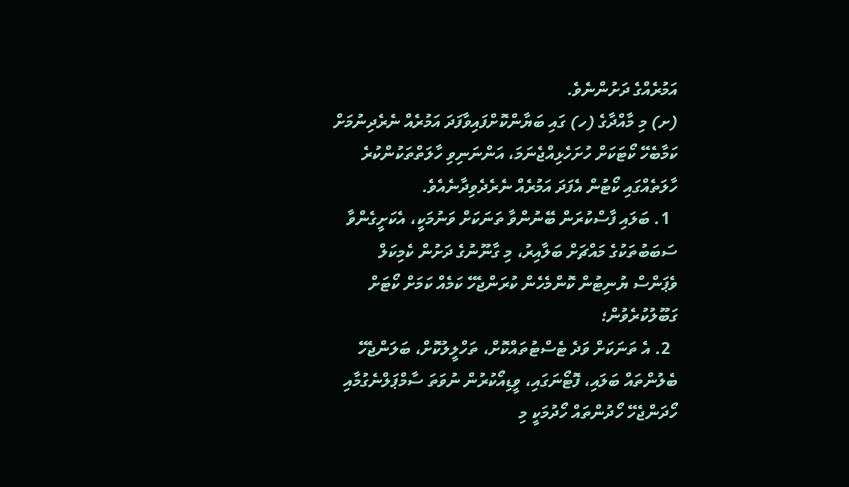އަމުރެއްގެ ދަށުންނެވެ.
(ށ) މި މާއްދާގެ (ހ) ގައި ބަޔާންކޮށްފައިވާފަދަ އަމުރެއް ނެރެދިނުމަށް ކަމާބެހޭ ކޯޓަކަށް ހުށަހެޅިއްޖެނަމަ، އަންނަނިވި ހާލަތްތަކުންކުރެ ހާލަތެއްގައި ކޯޓުން އެފަދަ އަމުރެއް ނެރެދެވިދާނެއެވެ.
  1. ބަލައި ފާސްކުރަން ބޭނުންވާ ތަނަކަށް ވަނުމަކީ، އެކަށީގެންވާ ސަބަބުތަކުގެ މައްޗަށް ބަލާއިރު، މި ގާނޫނުގެ ދަށުން ކެމިކަލް ވެޕަންސް ޔުނިޓުން ކޮންމެހެން ކުރަންޖެހޭ ކަމެއް ކަމަށް ކޯޓަށް ގަބޫލުކުރެވުން؛
  2. އެ ތަނަކަށް ވަދެ ޓެސްޓުތައްކޮށް، ތަހްލީލުކޮށް، ބަލަންޖެހޭ ބެލުންތައް ބަލައި، ފޮޓޯނަގައި، ވީޑިއޯކުރުން ނުވަތަ ސާމްޕަލްނެގުމާއި ހޯދަންޖެހޭ ހޯދުންތައް ހޯދުމަކީ މި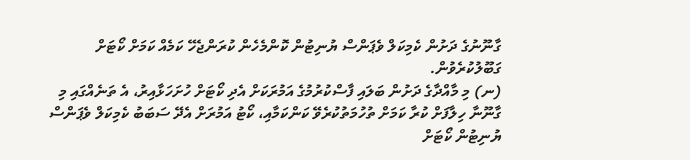ގާނޫނުގެ ދަށުން ކެމިކަލް ވެޕަންސް ޔުނިޓުން ކޮންމެހެން ކުރަންޖެހޭ ކަމެއް ކަމަށް ކޯޓަށް ގަބޫލުކުރެވުން.
(ނ) މި މާއްދާގެ ދަށުން ބަލައި ފާސްކުރުމުގެ އަމުރަކަށް އެދި ކޯޓަށް ހުށަހަޅާއިރު، އެ ތަނެއްގައި މި ގާނޫނާ ހިލާފަށް ކުރާ ކަމަށް ތުހުމަތުކުރެވޭ ކަންކަމާއި، ކޯޓު އަމުރަށް އެދޭ ސަބަބު ކެމިކަލް ވެޕަންސް ޔުނިޓުން ކޯޓަށް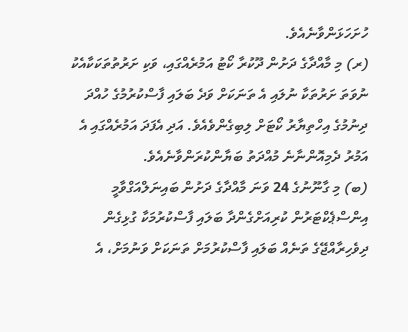ހުށަހަޅަންވާނެއެވެ.
(ރ) މި މާއްދާގެ ދަށުން ދޫކުރާ ކޯޓު އަމުރެއްގައި، ވަކި ށަރުތުތަކަކާއެކު ނުވަތަ ށަރުތަކާ ނުލައި އެ ތަނަކަށް ވަދެ ބަލައި ފާސްކުރުމުގެ ހުއްދަ ދިނުމުގެ އިހްތިޔާރު ކޯޓަށް ލިބިގެންވެއެވެ. އަދި އެފަދަ އަމުރެއްގައި އެ އަމުރު ދެމިއޮންނާނެ މުއްދަތު ބަޔާންކުރަންވާނެއެވެ.
(ބ) މި ގާނޫނުގެ 24 ވަނަ މާއްދާގެ ދަށުން ބައިނަލްއަގްވާމީ އިންސްޕެކްޓަރުން ކުރިއަށްގެންދާ ބަލައި ފާސްކުރުމަކާ ގުޅިގެން ދިވެހިރާއްޖޭގެ ތަނެއް ބަލައި ފާސްކުރުމަށް ތަނަކަށް ވަނުމަށް، އެ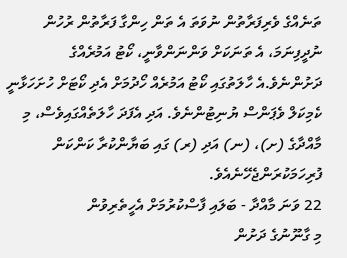ތަނެއްގެ ވެރިފަރާތުން ނުވަތަ އެ ތަން ހިންގާ ފަރާތުން ރުހުން ނުދީފިނަމަ، އެ ތަނަކަށް ވަންނަންވާނީ، ކޯޓު އަމުރެއްގެ ދަށުންނެވެ.އެ ހާލަތުގައި ކޯޓު އަމުރެއް ހޯދުމަށް އެދި ކޯޓަށް ހުށަހަޅާނީ ކެމިކަލް ވެޕަންސް ޔުނިޓުންނެވެ. އަދި އެފަދަ ހާލަތެއްގައިވެސް، މި މާއްދާގެ (ށ)، (ނ) އަދި (ރ) ގައި ބަޔާންކުރާ ކަންކަން ފުރިހަމަކުރަންޖެހޭނެއެވެ.
22 ވަނަ މާއްދާ - ބަލައި ފާސްކުރުމަށް އެހީތެރިވުން
މި ގާނޫނުގެ ދަށުން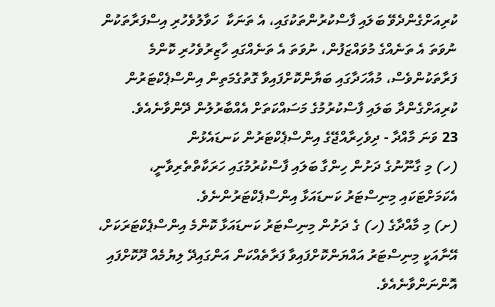ކުރިއަށްގެންދެވޭ ބަލައި ފާސްކުރުންތަކުގައި، އެ ތަނަކާ  ހަވާލުވެހުރި އިސްފަރާތަކުން ނުވަތަ އެ ތަނެއްގެ މުވައްޒަފުން، ނުވަތަ އެ ތަނެއްގައި ހާޒިރުވެހުރި ކޮންމެ ފަރާތަކުންވެސް، މުއާހަދާގައި ބަޔާންކޮށްފައިވާ ގޮތުގެމަތިން އިންސްޕެކްޓަރުން ކުރިއަށްގެންދާ ބަލައި ފާސްކުރުމުގެ މަސައްކަތަށް އެއްބާރުލުން ދޭންވާނެއެވެ.
23 ވަނަ މާއްދާ - ދިވެހިރާއްޖޭގެ އިންސްޕެކްޓަރުން ކަނޑައެޅުން
(ހ) މި ގާނޫނުގެ ދަށުން ހިންގާ ބަލައި ފާސްކުރުމުގައި ހަރަކާތްތެރިވާނީ، އެކަމަށްޓަކައި މިނިސްޓަރު ކަނޑައަޅާ އިންސްޕެކްޓަރުންނެވެ.
(ށ) މި މާއްދާގެ (ހ) ގެ ދަށުން މިނިސްޓަރު ކަނޑައަޅާ ކޮންމެ އިންސްޕެކްޓަރަކަށް، އޭނާއަކީ މިނިސްޓަރު އައްޔަންކޮށްފައިވާ ފަރާތެއްކަން އަންގައިދޭ ލިޔުމެއް ދޫކޮށްފައި އޮންނަންވާނެއެވެ.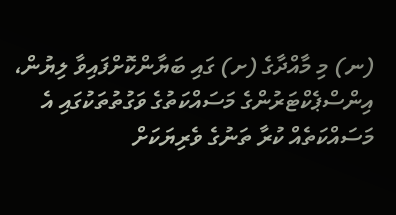(ނ) މި މާއްދާގެ (ށ) ގައި ބަޔާންކޮށްފައިވާ ލިޔުން، އިންސްޕެކްޓަރުންގެ މަސައްކަތުގެ ވަގުތުތަކުގައި އެ މަސައްކަތެއް ކުރާ ތަނުގެ ވެރިޔަކަށް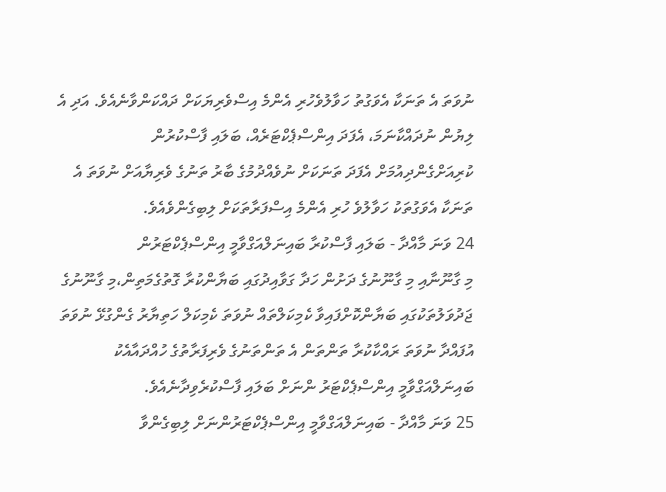ނުވަތަ އެ ތަނަކާ އެވަގުތު ހަވާލުވެހުރި އެންމެ އިސްވެރިޔަކަށް ދައްކަންވާނެއެވެ. އަދި އެ ލިޔުން ނުދައްކާނަމަ، އެފަދަ އިންސްޕެކްޓަރެއް، ބަލައި ފާސްކުރުން ކުރިއަށްގެންދިއުމަށް އެފަދަ ތަނަކަށް ނުވެއްދުމުގެ ބާރު ތަނުގެ ވެރިޔާއަށް ނުވަތަ އެ ތަނަކާ އެވަގުތަކު ހަވާލުވެ ހުރި އެންމެ އިސްފަރާތަކަށް ލިބިގެންވެއެވެ.
24 ވަނަ މާއްދާ - ބަލައި ފާސްކުރާ ބައިނަލްއަގްވާމީ އިންސްޕެކްޓަރުން
މި ގާނޫނާއި މި ގާނޫނުގެ ދަށުން ހަދާ ގަވާއިދުގައި ބަޔާންކުރާ ގޮތުގެމަތިން،މި ގާނޫނުގެ ޖަދުވަލުތަކުގައި ބަޔާންކޮށްފައިވާ ކެމިކަލްތައް ނުވަތަ ކެމިކަލް ހަތިޔާރު ގެންގުޅޭ ނުވަތަ އުފައްދާ ނުވަތަ ރައްކާކުރާ ތަންތަން އެ ތަންތަނުގެ ވެރިފަރާތުގެ ހުއްދައާއެކު ބައިނަލްއަގްވާމީ އިންސްޕެކްޓަރު ންނަށް ބަލައި ފާސްކުރެވިދާނެއެވެ.
25 ވަނަ މާއްދާ - ބައިނަލްއަގްވާމީ އިންސްޕެކްޓަރުންނަށް ލިބިގެންވާ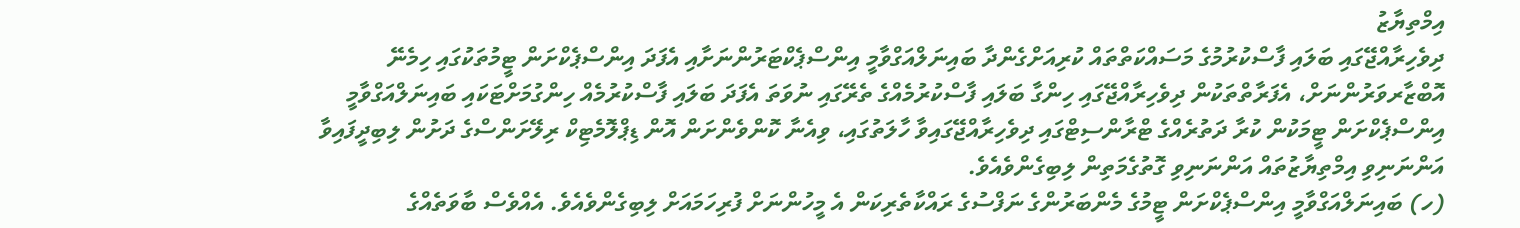އިމްތިޔާޒު
ދިވެހިރާއްޖޭގައި ބަލައި ފާސްކުރުމުގެ މަސައްކަތްތައް ކުރިއަށްގެންދާ ބައިނަލްއަގްވާމީ އިންސްޕެކްޓަރުންނަށާއި އެފަދަ އިންސްޕެކްށަން ޓީމުތަކުގައި ހިމެނޭ އޮބްޒާރވަރުންނަށް، އެފަރާތްތަކުން ދިވެހިރާއްޖޭގައި ހިންގާ ބަލައި ފާސްކުރުމެއްގެ ތެރޭގައި ނުވަތަ އެފަދަ ބަލައި ފާސްކުރުމެއް ހިންގުމަށްޓަކައި ބައިނަލްއަގްވާމީ އިންސްޕެކްށަން ޓީމަކުން ކުރާ ދަތުރެއްގެ ޓްރާންސިޓްގައި ދިވެހިރާއްޖޭގައިވާ ހާލަތުގައި، ވިއެނާ ކޮންވެންށަން އޮން ޑިޕްލޮމެޓިކް ރިލޭށަންސްގެ ދަށުން ލިބިދީފައިވާ އަންނަނިވި އިމްތިޔާޒުތައް އަންނަނިވި ގޮތުގެމަތިން ލިބިގެންވެއެވެ.
(ހ) ބައިނަލްއަގްވާމީ އިންސްޕެކްށަން ޓީމުގެ މެންބަރުންގެ ނަފްސުގެ ރައްކާތެރިކަން އެ މީހުންނަށް ފުރިހަމައަށް ލިބިގެންވެއެވެ. އެއްވެސް ބާވަތެއްގެ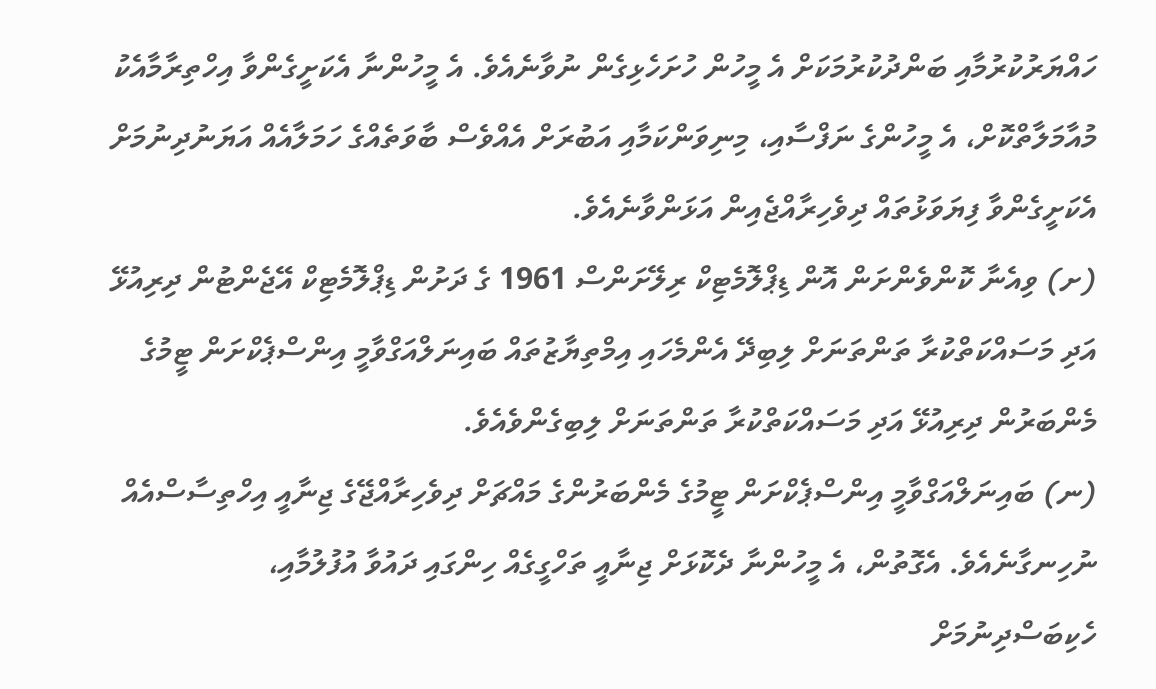ހައްޔަރުކުރުމާއި ބަންދުކުރުމަކަށް އެ މީހުން ހުށަހެޅިގެން ނުވާނެއެވެ. އެ މީހުންނާ އެކަށީގެންވާ އިހްތިރާމާއެކު މުއާމަލާތްކޮށް، އެ މީހުންގެ ނަފްސާއި، މިނިވަންކަމާއި އަބުރަށް އެއްވެސް ބާވަތެއްގެ ހަމަލާއެއް އަޔަނުދިނުމަށް އެކަށީގެންވާ ފިޔަވަޅުތައް ދިވެހިރާއްޖެއިން އަޅަންވާނެއެވެ.
(ށ) ވިއެނާ ކޮންވެންށަން އޮން ޑިޕްލޮމެޓިކް ރިލޭށަންސް 1961 ގެ ދަށުން ޑިޕްލޮމެޓިކް އޭޖެންޓުން ދިރިއުޅޭ އަދި މަސައްކަތްކުރާ ތަންތަނަށް ލިބިދޭ އެންމެހައި އިމްތިޔާޒުތައް ބައިނަލްއަގްވާމީ އިންސްޕެކްށަން ޓީމުގެ މެންބަރުން ދިރިއުޅޭ އަދި މަސައްކަތްކުރާ ތަންތަނަށް ލިބިގެންވެއެވެ.
(ނ) ބައިނަލްއަގްވާމީ އިންސްޕެކްށަން ޓީމުގެ މެންބަރުންގެ މައްޗަށް ދިވެހިރާއްޖޭގެ ޖިނާއީ އިހްތިސާސްއެއް ނުހިނގާނެއެވެ. އެގޮތުން، އެ މީހުންނާ ދެކޮޅަށް ޖިނާއީ ތަހްގީގެއް ހިންގައި ދައުވާ އުފުލުމާއި، ހެކިބަސްދިނުމަށް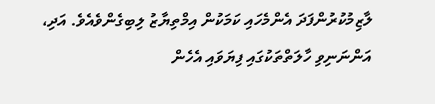ލާޒިމުކުރުންފަދަ އެންމެހައި ކަމަކުން އިމްތިޔާޒު ލިބިގެންވެއެވެ. އަދި، އަންނަނިވި ހާލަތްތަކުގައި ފިޔަވައި އެހެން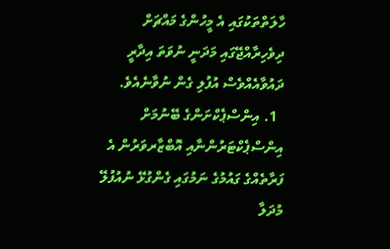ހާލަތްތަކުގައި އެ މީހުންގެ މައްޗަށް ދިވެހިރާއްޖޭގައި މަދަނީ ނުވަތަ އިދާރީ ދައުވާއެއްވެސް އުފުލި ގެން ނުވާނެއެވެ.
  1. އިންސްޕެކްށަންގެ ބޭނުމަށް އިންސްޕެކްޓަރުންނާއި އޮބްޒާރވަރުން އެ ފަރާތެއްގެ ގައުމުގެ ނަމުގައި ގެންގުޅޭ ނުއުފުލޭ މުދަލާ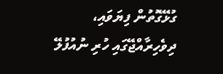ގުޅޭގޮތުން ފިޔަވައި، ދިވެހިރާއްޖޭގައި ހުރި ނުއުފުލޭ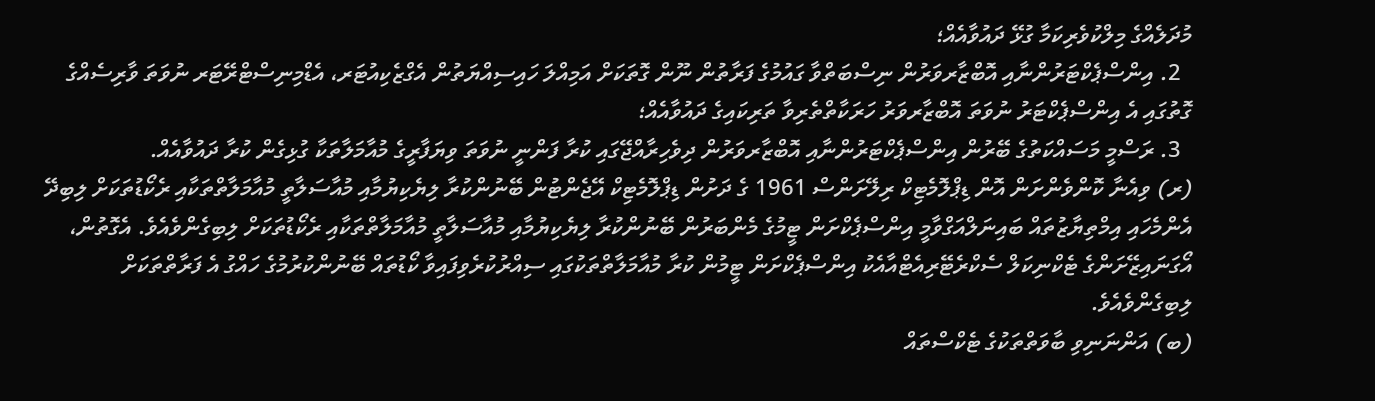މުދަލެއްގެ މިލްކުވެރިކަމާ ގުޅޭ ދައުވާއެއް؛
  2. އިންސްޕެކްޓަރުންނާއި އޮބްޒާރވަރުން ނިސްބަތްވާ ގައުމުގެ ފަރާތުން ނޫން ގޮތަކަށް އަމިއްލަ ހައިސިއްޔަތުން އެގްޒެކިއުޓަރ، އެޑްމިނިސްޓްރޭޓަރ ނުވަތަ ވާރިސެއްގެ ގޮތުގައި އެ އިންސްޕެކްޓަރު ނުވަތަ އޮބްޒާރވަރު ހަރަކާތްތެރިވާ ތަރިކައިގެ ދައުވާއެއް؛
  3. ރަސްމީ މަސައްކަތުގެ ބޭރުން އިންސްޕެކްޓަރުންނާއި އޮބްޒާރވަރުން ދިވެހިރާއްޖޭގައި ކުރާ ފަންނީ ނުވަތަ ވިޔަފާރީގެ މުއާމަލާތަކާ ގުޅިގެން ކުރާ ދައުވާއެއް.
(ރ) ވިއެނާ ކޮންވެންށަން އޮން ޑިޕްލޮމެޓިކް ރިލޭށަންސް 1961 ގެ ދަށުން ޑިޕްލޮމެޓިކް އޭޖެންޓުން ބޭނުންކުރާ ލިޔެކިޔުމާއި މުއާސަލާތީ މުއާމަލާތްތަކާއި ރެކޯޑުތަކަށް ލިބިދޭ އެންމެހައި އިމްތިޔާޒުތައް ބައިނަލްއަގްވާމީ އިންސްޕެކްށަން ޓީމުގެ މެންބަރުން ބޭނުންކުރާ ލިޔެކިޔުމާއި މުއާސަލާތީ މުއާމަލާތްތަކާއި ރެކޯޑުތަކަށް ލިބިގެންވެއެވެ. އެގޮތުން، އޯގަނައިޒޭށަންގެ ޓެކްނިކަލް ސެކްރެޓޭރިއެޓްއާއެކު އިންސްޕެކްށަން ޓީމުން ކުރާ މުއާމަލާތްތަކުގައި ސިއްރުކުރެވިފައިވާ ކޯޑުތައް ބޭނުންކުރުމުގެ ހައްގު އެ ފަރާތްތަކަށް ލިބިގެންވެއެވެ.
(ބ) އަންނަނިވި ބާވަތްތަކުގެ ޓެކްސްތައް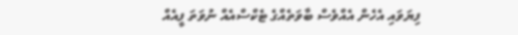ފިޔަވައި އެހެން އެއްވެސް ބާވަތެއްގެ ޓެކްސްއެއް ނުވަތަ ފީއެއް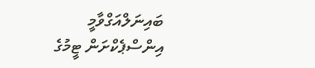ބައިނަލްއަގްވާމީ އިންސްޕެކްށަން ޓީމުގެ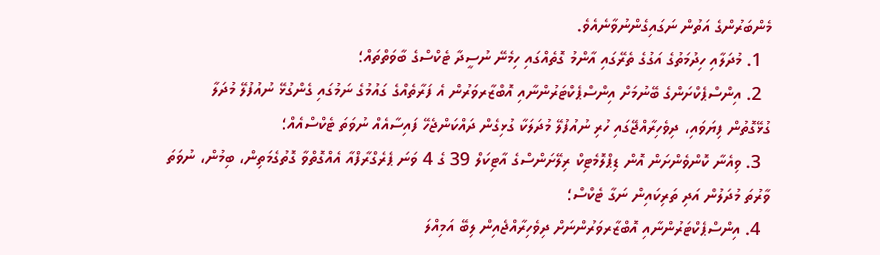މެންބަރުންގެ އަތުން ނަގައިގެންނުވާނެއެވެ.
  1. މުދަލާއި ހިދުމަތުގެ އަގުގެ ތެރޭގައި އާންމު ގޮތެއްގައި ހިމެނޭ ނުސީދާ ޓެކްސްގެ ބާވަތްތައް؛
  2. އިންސްޕެކްށަންގެ ބޭނުމަށް އިންސްޕެކްޓަރުންނާއި އޮބްޒާރވަރުން އެ ފަރާތެއްގެ ގައުމުގެ ނަމުގައި ގެންގުޅޭ ނުއުފުލޭ މުދަލާ ގުޅޭގޮތުން ފިޔަވައި، ދިވެހިރާއްޖޭގައި ހުރި ނުއުފުލޭ މުދަލަކާ ގުޅިގެން ދައްކަންޖެހޭ ފައިސާއެއް ނުވަތަ ޓެކްސްއެއް؛
  3. ވިއެނާ ކޮންވެންށަން އޮން ޑިޕްލޮމެޓިކް ރިލޭށަންސްގެ އާޓިކަލް 39 ގެ 4 ވަނަ ޕެރެގްރާފްއާ އެއްގޮތްވާ ގޮތުގެމަތިން، ބިމުން، ނުވަތަ ވާރުތަ މުދަލުން އަދި ތަރިކައިން ނަގާ ޓެކްސް؛
  4. އިންސްޕެކްޓަރުންނާއި އޮބްޒާރވަރުންނަށް ދިވެހިރާއްޖެއިން ލިބޭ އަމިއްލަ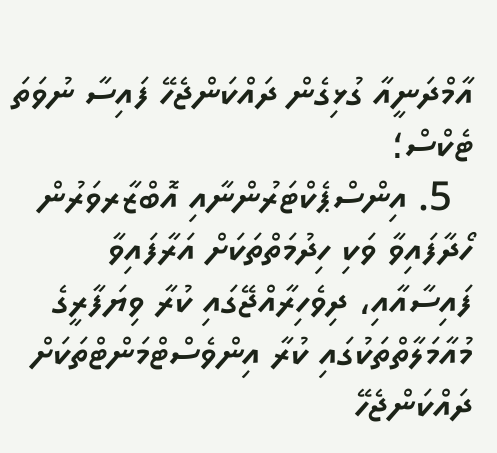އާމްދަނީއާ ގުޅިގެން ދައްކަންޖެހޭ ފައިސާ ނުވަތަ ޓެކްސް؛
  5. އިންސްޕެކްޓަރުންނާއި އޮބްޒާރވަރުން ހޯދާފައިވާ ވަކި ހިދުމަތްތަކަށް އަރާފައިވާ ފައިސާއާއި، ދިވެހިރާއްޖޭގައި ކުރާ ވިޔަފާރީގެ މުއާމަލާތްތަކުގައި ކުރާ އިންވެސްޓްމަންޓްތަކަށް ދައްކަންޖެހޭ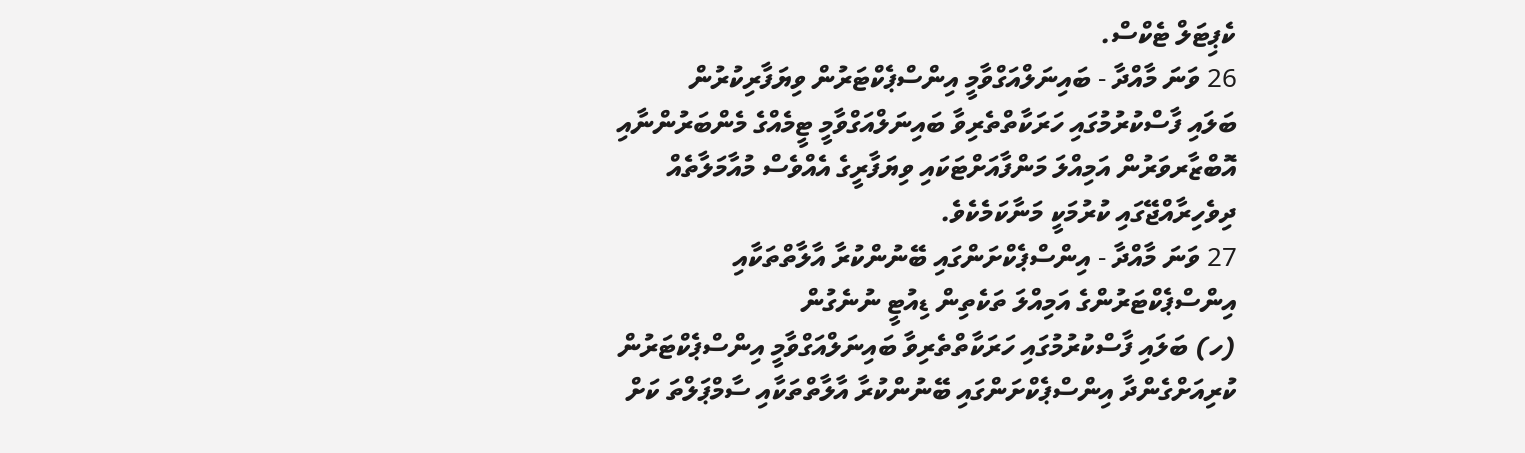ކެޕިޓަލް ޓެކްސް.
26 ވަނަ މާއްދާ - ބައިނަލްއަގްވާމީ އިންސްޕެކްޓަރުން ވިޔަފާރިކުރުން
ބަލައި ފާސްކުރުމުގައި ހަރަކާތްތެރިވާ ބައިނަލްއަގްވާމީ ޓީމެއްގެ މެންބަރުންނާއި އޮބްޒާރވަރުން އަމިއްލަ މަންފާއަށްޓަކައި ވިޔަފާރީގެ އެއްވެސް މުއާމަލާތެއް ދިވެހިރާއްޖޭގައި ކުރުމަކީ މަނާކަމެކެވެ.
27 ވަނަ މާއްދާ - އިންސްޕެކްށަންގައި ބޭނުންކުރާ އާލާތްތަކާއި އިންސްޕެކްޓަރުންގެ އަމިއްލަ ތަކެތިން ޑިއުޓީ ނުނެގުން
(ހ) ބަލައި ފާސްކުރުމުގައި ހަރަކާތްތެރިވާ ބައިނަލްއަގްވާމީ އިންސްޕެކްޓަރުން ކުރިއަށްގެންދާ އިންސްޕެކްށަންގައި ބޭނުންކުރާ އާލާތްތަކާއި ސާމްޕަލްތަ ކަށް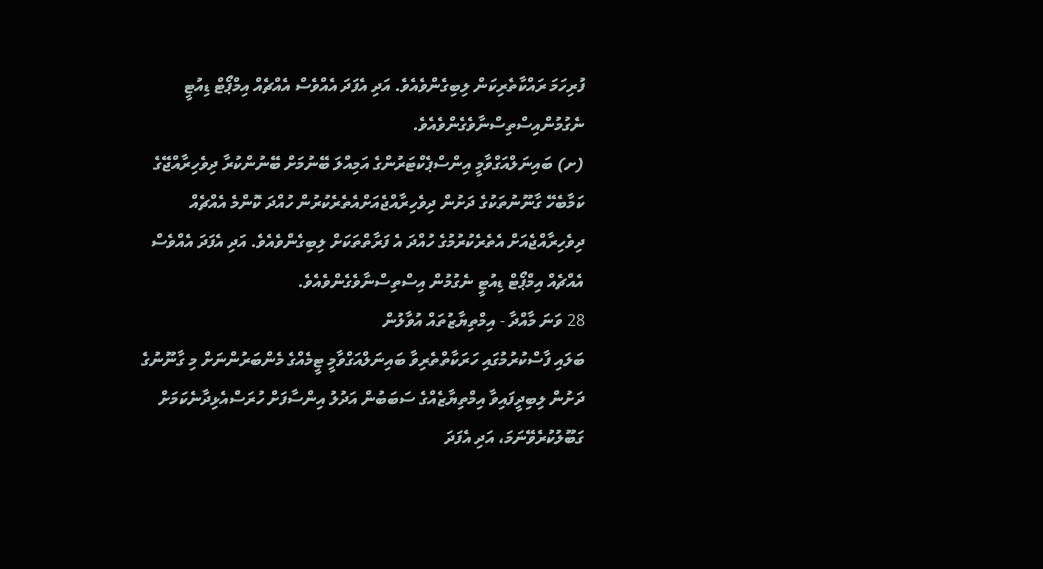ފުރިހަމަ ރައްކާތެރިކަން ލިބިގެންވެއެވެ. އަދި އެފަދަ އެއްވެސް އެއްޗެއް އިމްޕޯޓް ޑިއުޓީ ނެގުމުންއިސްތިސްނާވެގެންވެއެވެ.
(ށ) ބައިނަލްއަގްވާމީ އިންސްޕެކްޓަރުންގެ އަމިއްލަ ބޭނުމަށް ބޭނުންކުރާ ދިވެހިރާއްޖޭގެ ކަމާބެހޭ ގާނޫނުތަކުގެ ދަށުން ދިވެހިރާއްޖެއަށްއެތެރެކުރުން ހުއްދަ ކޮންމެ އެއްޗެއް ދިވެހިރާއްޖެއަށް އެތެރެކުރުމުގެ ހުއްދަ އެ ފަރާތްތަކަށް ލިބިގެންވެއެވެ. އަދި އެފަދަ އެއްވެސް އެއްޗެއް އިމްޕޯޓް ޑިއުޓީ ނެގުމުން އިސްތިސްނާވެގެންވެއެވެ.
28 ވަނަ މާއްދާ - އިމްތިޔާޒުތައް އުވާލުން
ބަލައި ފާސްކުރުމުގައި ހަރަކާތްތެރިވާ ބައިނަލްއަގްވާމީ ޓީމެއްގެ މެންބަރުންނަށް މި ގާނޫނުގެ ދަށުން ލިބިދީފައިވާ އިމްތިޔާޒެއްގެ ސަބަބުން އަދުލު އިންސާފަށް ހުރަސްއެޅިދާނެކަމަށް ގަބޫލުކުރެވޭނަމަ، އަދި އެފަދަ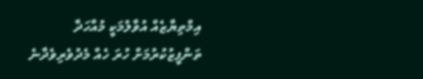އިމްތިޔާޒެއް އުވާލުމަކީ މުއާހަދާ ތަންފީޒުކުރުމަށް ހުރަ ހެއް މެދުވެރިވެދާނެ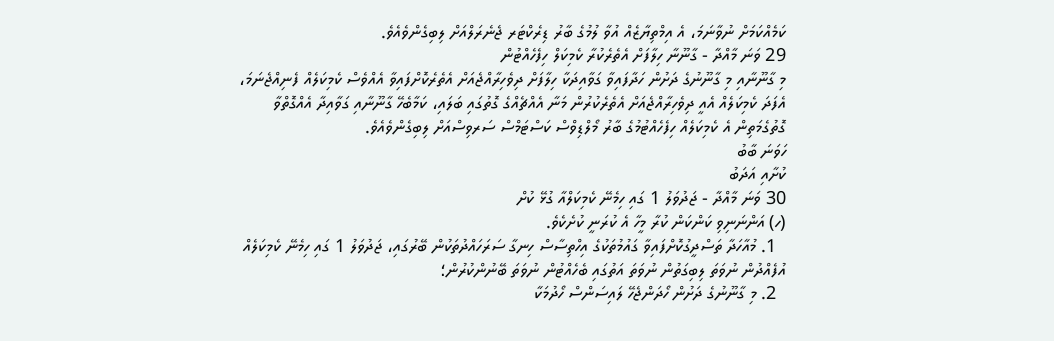ކަމެއްކަމަށް ނުވާނަމަ، އެ އިމްތިޔާޒެއް އުވާ ލުމުގެ ބާރު ޑިރެކްޓަރ ޖެނެރަލްއަށް ލިބިގެންވެއެވެ.
29 ވަނަ މާއްދާ - ގާނޫނާ ހިލާފަށް އެތެރެކުރާ ކެމިކަލް ހިފެހެއްޓުން
މި ގާނޫނާއި މި ގާނޫނުގެ ދަށުން ހަދާފައިވާ ގަވާއިދަކާ ހިލާފަށް ދިވެހިރާއްޖެއަށް އެތެރެކޮށްފައިވާ އެއްވެސް ކެމިކަލެއް ފެނިއްޖެނަމަ، އެފަދަ ކެމިކަލެއް އެއީ ދިވެހިރާއްޖެއަށް އެތެރެކުރުން މަނާ އެއްޗެއްގެ ގޮތުގައި ބަލައި، ކަމާބެހޭ ގާނޫނާއި ގަވާއިދާ އެއްގޮތްވާ ގޮތުގެމަތިން އެ ކެމިކަލެއް ހިފެހެއްޓުމުގެ ބާރު މޯލްޑިވްސް ކަސްޓަމްސް ސަރވިސްއަށް ލިބިގެންވެއެވެ.
ހަވަނަ ބާބު
ކުށާއި އަދަބު
30 ވަނަ މާއްދާ - ޖަދުވަލު 1 ގައި ހިމެނޭ ކެމިކަލްއާ ގުޅޭ ކުށް
(ހ) އަންނަނިވި ކަންކަން ކުރާ މީހާ އެ ކުރަނީ ކުށެކެވެ.
  1. މުއާހަދާ ތަސްދީގުކޮށްފައިވާ ގައުމުތަކުގެ އިހްތިސާސް ހިނގާ ސަރަހައްދުތަކުން ބޭރުގައި، ޖަދުވަލު 1 ގައި ހިމެނޭ ކެމިކަލެއް އުފެއްދުން ނުވަތަ ލިބިގަތުން ނުވަތަ އަތުގައި ބެހެއްޓުން ނުވަތަ ބޭނުންކުރުން؛
  2. މި ގާނޫނުގެ ދަށުން ހޯދަންޖެހޭ ލައިސަންސް ހޯދުމަކާ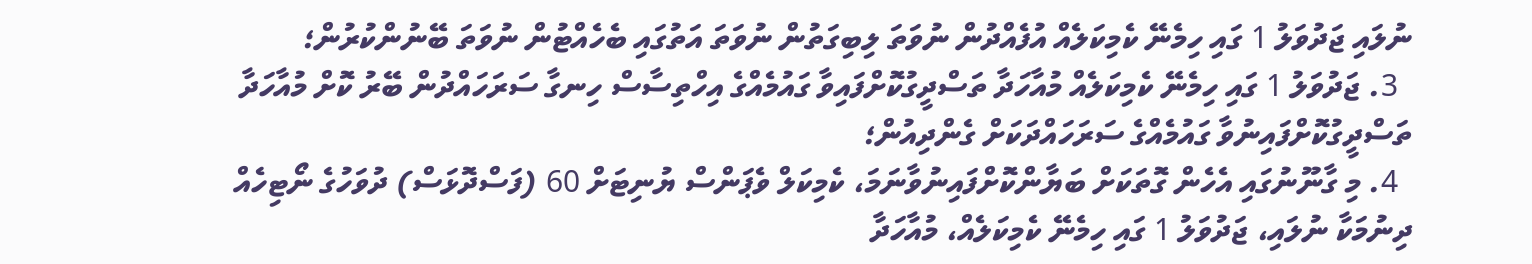ނުލައި ޖަދުވަލު 1 ގައި ހިމެނޭ ކެމިކަލެއް އުފެއްދުން ނުވަތަ ލިބިގަތުން ނުވަތަ އަތުގައި ބެހެއްޓުން ނުވަތަ ބޭނުންކުރުން؛
  3. ޖަދުވަލު 1 ގައި ހިމެނޭ ކެމިކަލެއް މުއާހަދާ ތަސްދީގުކޮށްފައިވާ ގައުމެއްގެ އިހްތިސާސް ހިނގާ ސަރަހައްދުން ބޭރު ކޮށް މުއާހަދާ ތަސްދީގުކޮށްފައިނުވާ ގައުމެއްގެ ސަރަހައްދަކަށް ގެންދިއުން؛
  4. މި ގާނޫނުގައި އެހެން ގޮތަކަށް ބަޔާންކޮށްފައިނުވާނަމަ، ކެމިކަލް ވެޕަންސް ޔުނިޓަށް 60 (ފަސްދޮޅަސް) ދުވަހުގެ ނޯޓިހެއް ދިނުމަކާ ނުލައި، ޖަދުވަލު 1 ގައި ހިމެނޭ ކެމިކަލެއް، މުއާހަދާ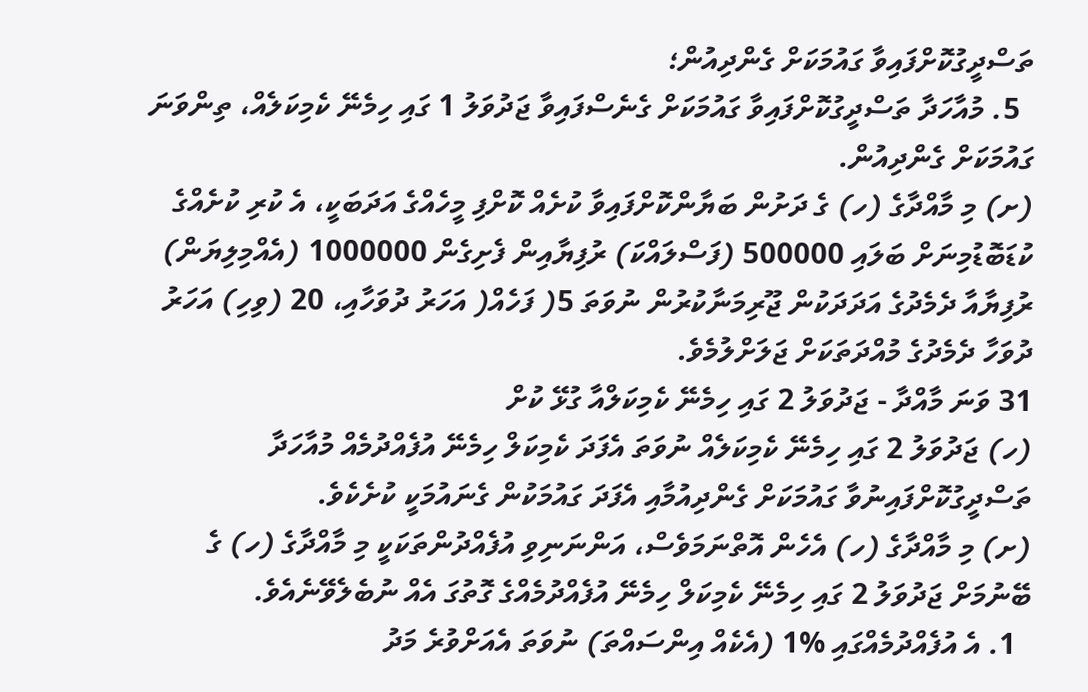ތަސްދީގުކޮށްފައިވާ ގައުމަކަށް ގެންދިއުން؛
  5. މުއާހަދާ ތަސްދީގުކޮށްފައިވާ ގައުމަކަށް ގެނެސްފައިވާ ޖަދުވަލު 1 ގައި ހިމެނޭ ކެމިކަލެއް، ތިންވަނަ ގައުމަކަށް ގެންދިއުން.
(ށ) މި މާއްދާގެ (ހ) ގެ ދަށުން ބަޔާންކޮށްފައިވާ ކުށެއް ކޮށްފި މީހެއްގެ އަދަބަކީ، އެ ކުރި ކުށެއްގެ ކުޑަބޮޑުމިނަށް ބަލައި 500000 (ފަސްލައްކަ) ރުފިޔާއިން ފެށިގެން 1000000 (އެއްމިލިޔަން) ރުފިޔާއާ ދެމެދުގެ އަދަދަކުން ޖޫރިމަނާކުރުން ނުވަތަ 5( ފަހެއް( އަހަރު ދުވަހާއި، 20 (ވިހި) އަހަރު ދުވަހާ ދެމެދުގެ މުއްދަތަކަށް ޖަލަށްލުމެވެ.
31 ވަނަ މާއްދާ - ޖަދުވަލު 2 ގައި ހިމެނޭ ކެމިކަލްއާ ގުޅޭ ކުށް
(ހ) ޖަދުވަލު 2 ގައި ހިމެނޭ ކެމިކަލެއް ނުވަތަ އެފަދަ ކެމިކަލް ހިމެނޭ އުފެއްދުމެއް މުއާހަދާ ތަސްދީގުކޮށްފައިނުވާ ގައުމަކަށް ގެންދިއުމާއި އެފަދަ ގައުމަކުން ގެނައުމަކީ ކުށެކެވެ.
(ށ) މި މާއްދާގެ (ހ) އެހެން އޮތްނަމަވެސް، އަންނަނިވި އުފެއްދުންތަކަކީ މި މާއްދާގެ (ހ) ގެ ބޭނުމަށް ޖަދުވަލު 2 ގައި ހިމެނޭ ކެމިކަލް ހިމެނޭ އުފެއްދުމެއްގެ ގޮތުގަ އެއް ނުބެލެވޭނެއެވެ.
  1. އެ އުފެއްދުމެއްގައި %1 (އެކެއް އިންސައްތަ) ނުވަތަ އެއަށްވުރެ މަދު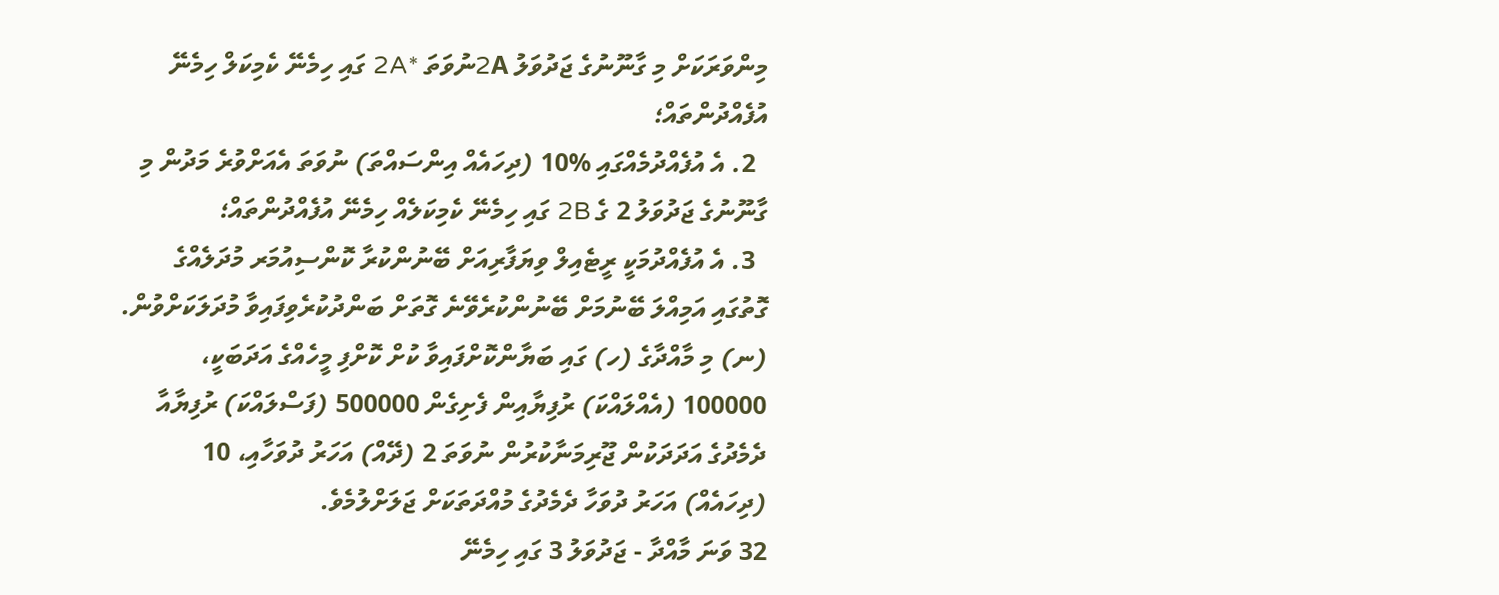މިންވަރަކަށް މި ގާނޫނުގެ ޖަދުވަލު 2Aނުވަތަ *2A ގައި ހިމެނޭ ކެމިކަލް ހިމެނޭ އުފެއްދުންތައް؛
  2. އެ އުފެއްދުމެއްގައި %10 (ދިހައެއް އިންސައްތަ) ނުވަތަ އެއަށްވުރެ މަދުން މި ގާނޫނުގެ ޖަދުވަލު 2 ގެ 2B ގައި ހިމެނޭ ކެމިކަލެއް ހިމެނޭ އުފެއްދުންތައް؛
  3. އެ އުފެއްދުމަކީ ރީޓެއިލް ވިޔަފާރިއަށް ބޭނުންކުރާ ކޮންސިއުމަރ މުދަލެއްގެ ގޮތުގައި އަމިއްލަ ބޭނުމަށް ބޭނުންކުރެވޭނެ ގޮތަށް ބަންދުކުރެވިފައިވާ މުދަލަކަށްވުން.
(ނ) މި މާއްދާގެ (ހ) ގައި ބަޔާންކޮށްފައިވާ ކުށް ކޮށްފި މީހެއްގެ އަދަބަކީ، 100000 (އެއްލައްކަ) ރުފިޔާއިން ފެށިގެން 500000 (ފަސްލައްކަ) ރުފިޔާއާ ދެމެދުގެ އަދަދަކުން ޖޫރިމަނާކުރުން ނުވަތަ 2 (ދޭއް) އަހަރު ދުވަހާއި، 10 (ދިހައެއް) އަހަރު ދުވަހާ ދެމެދުގެ މުއްދަތަކަށް ޖަލަށްލުމެވެ.
32 ވަނަ މާއްދާ - ޖަދުވަލު 3 ގައި ހިމެނޭ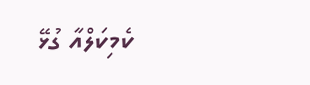ކެމިކަލްއާ ގުޅޭ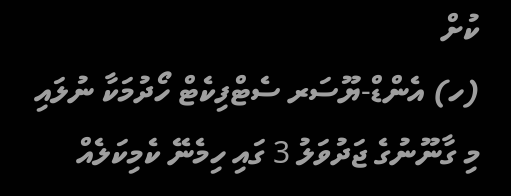ކުށް
(ހ) އެންޑް-ޔޫސަރ ސެޓްފިކެޓް ހޯދުމަކާ ނުލައި މި ގާނޫނުގެ ޖަދުވަލު 3 ގައި ހިމެނޭ ކެމިކަލެއް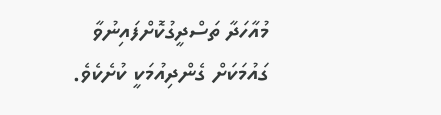މުއާހަދާ ތަސްދީގުކޮށްފައިނުވާ ގައުމަކަށް ގެންދިއުމަކީ ކުށެކެވެ.